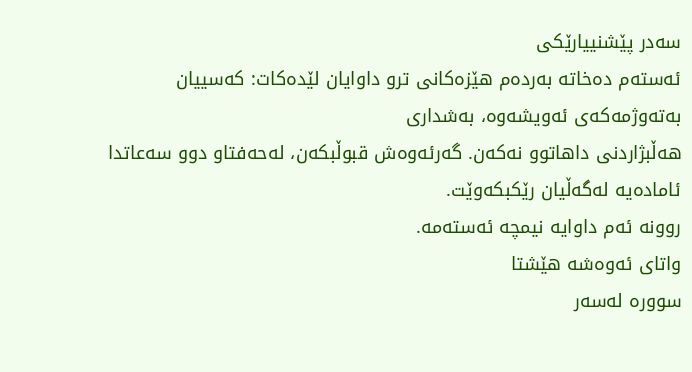سەدر پێشنییارێکی
ئەستەم دەخاتە بەردەم ھێزەکانی ترو داوایان لێدەکات: کەسییان بەتەوژمەکەی ئەویشەوە، بەشداری
ھەڵبژاردنی داھاتوو نەکەن. گەرئەوەش قبوڵبکەن، لەحەفتاو دوو سەعاتدا ئامادەیە لەگەڵیان رێکبکەوێت.
روونە ئەم داوایە نیمچە ئەستەمە.
واتای ئەوەشە ھێشتا
سوورە لەسەر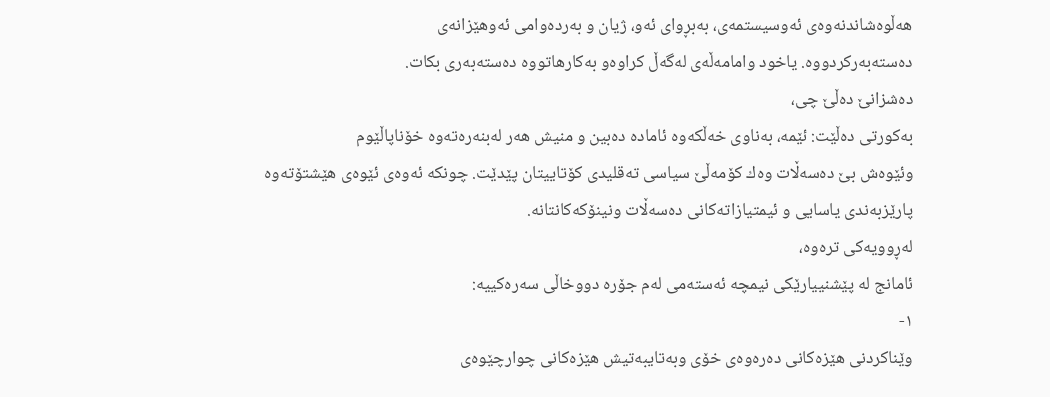ھەڵوەشاندنەوەی ئەوسیستمەی، بەبڕوای ئەو، ژیان و بەردەوامی ئەوھێزانەی
دەستەبەرکردووە. یاخود وامامەڵەی لەگەڵ کراوەو بەکارھاتووە دەستەبەری بکات.
دەشزانێ دەڵێ چی،
بەکورتی دەڵێت: ئێمە، بەناوی خەڵکەوە ئامادە دەبین و منیش ھەر لەبنەرەتەوە خۆناپاڵێوم
وئێوەش بێ دەسەڵات وەك کۆمەڵێ سیاسی تەقلیدی کۆتاییتان پێدێت. چونکە ئەوەی ئێوەی ھێشتۆتەوە
پارێزبەندی یاسایی و ئیمتیازاتەکانی دەسەڵات ونینۆکەکانتانە.
لەڕوویەکی ترەوە،
ئامانج لە پێشنییارێکی نیمچە ئەستەمی لەم جۆرە دووخاڵی سەرەکییە:
١-
وێناکردنی ھێزەکانی دەرەوەی خۆی وبەتایبەتیش ھێزەکانی چوارچێوەی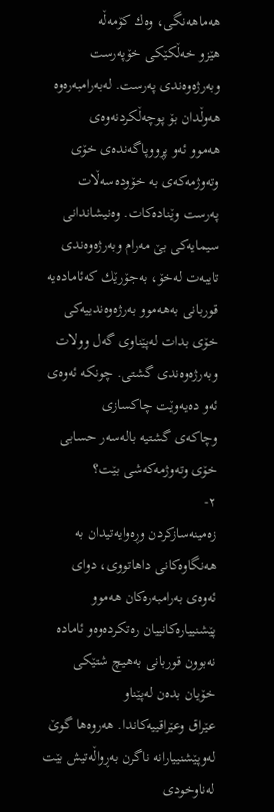ھەماھەنگی، وەك کۆمەڵە
ھێزو خەڵکێکی خۆپەرست وبەرژەوەندی پەرست. لەبەرامبەرەوە ھەوڵدان بۆ پوچەڵکردنەوەی
ھەموو ئەو پڕووپاگەندەی خۆی وتەوژمەکەی بە خۆودەسەڵات پەرست وێنادەکات. وەنیشاندانی
سیمایەکی بێ مەرام وبەرژەوەندی تایبەت لەخۆ، بەجۆرێك کەئامادەیە قوربانی بەھەموو بەرژەوەندییەکی
خۆی بدات لەپێناوی گەل وولات وبەرژەوەندی گشتی. چونکە ئەوەی ئەو دەیەوێت چاکسازی
وچاکەی گشتیە بالەسەر حسابی خۆی وتەوژمەکەشی بێت؟
٢-
زەمینەسازکردن وڕەوایەتیدان بە ھەنگاوەکانی داھاتووی، دوای ئەوەی بەرامبەرەکان ھەموو
پێشنییارەکانییان رەتکردەوەو ئامادە نەبوون قوربانی بەھیچ شتێکی خۆیان بدەن لەپێناو
عێراق وعێراقییەکاندا. ھەروەھا گوێ لەوپێشنییارانە ناگرن بەڕواڵەتیش بێت لەناوخودی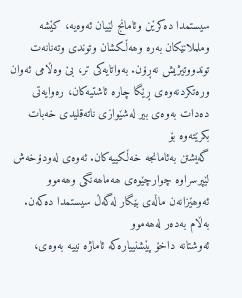سیستمدا دەکرێن وئامانج لێیان ئەوەیە، کێشە وململانێکان بەرە وھەڵکشان وتوندی وتەنانەت
توندووتیژیش نەڕۆن. بەواتایەکی تر، بێ وەڵامی ئەوان ورەتکردنەوەی ڕێگا چارە ئاشتیەکان، رەوایەتی دەدات بەوەی بیر لەشێوازی ناتەقلیدی خەبات بکرێتەوە بۆ
گەیشتن بەئامانجە خەڵکییەکان. ئەوەی لەودۆخەش لێپرسراوە چوارچێوەی ھەماھەنگی وھەموو
ئەوھێزانەن ماڵەی بێگار لەگەڵ سیستمدا دەکەن.
بەڵام بەدەر لەھەموو
ئەوشتانە داخۆ پێشنییارەکە ئاماژە نییە بەوەی،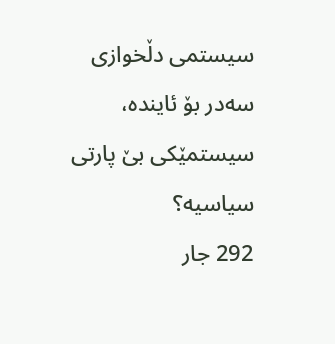سیستمی دڵخوازی سەدر بۆ ئایندە، سیستمێکی بێ پارتی سیاسیە؟
292 جار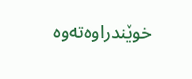خوێندراوەتەوە